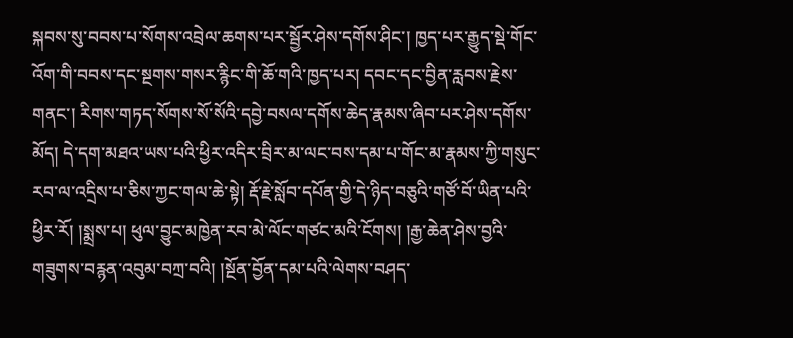སྐབས་སུ་བབས་པ་སོགས་འབྲེལ་ཆགས་པར་སྦྱོར་ཤེས་དགོས་ཤིང་། ཁྱད་པར་རྒྱུད་སྡེ་གོང་འོག་གི་བབས་དང་སྔགས་གསར་རྙིང་གི་ཆོ་གའི་ཁྱད་པར། དབང་དང་བྱིན་རླབས་རྗེས་གནང་། རིགས་གཏད་སོགས་སོ་སོའི་དབྱེ་བསལ་དགོས་ཆེད་རྣམས་ཞིབ་པར་ཤེས་དགོས་མོད། དེ་དག་མཐའ་ཡས་པའི་ཕྱིར་འདིར་བྲིར་མ་ལང་བས་དམ་པ་གོང་མ་རྣམས་ཀྱི་གསུང་རབ་ལ་འདྲིས་པ་ཅིས་ཀྱང་གལ་ཆེ་སྟེ། རྡོ་རྗེ་སློབ་དཔོན་གྱི་དེ་ཉིད་བཅུའི་གཙོ་བོ་ཡིན་པའི་ཕྱིར་རོ། །སྨྲས་པ། ཕུལ་བྱུང་མཁྱེན་རབ་མེ་ལོང་གཙང་མའི་ངོགས། །རྒྱ་ཆེན་ཤེས་བྱའི་གཟུགས་བརྙན་འབུམ་བཀྲ་བའི། །སྔོན་བྱོན་དམ་པའི་ལེགས་བཤད་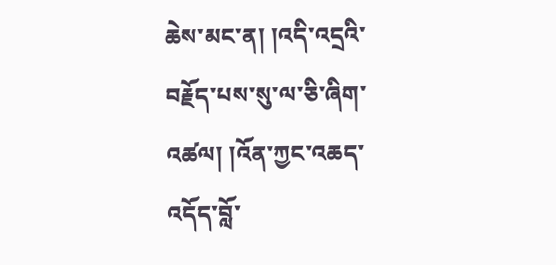ཆེས་མང་ན། །འདི་འདྲའི་བརྗོད་པས་སུ་ལ་ཅི་ཞིག་འཚལ། །འོན་ཀྱང་འཆད་འདོད་བློ་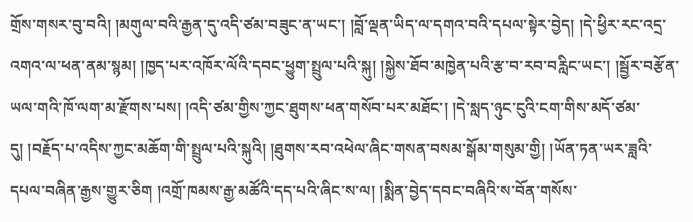གྲོས་གསར་བུ་བའི། །མགུལ་བའི་རྒྱན་དུ་འདི་ཙམ་བཟུང་ན་ཡང་། །བློ་ལྡན་ཡིད་ལ་དགའ་བའི་དཔལ་སྟེར་བྱེད། །དེ་ཕྱིར་རང་འདྲ་འགའ་ལ་ཕན་ནམ་སྙམ། །ཁྱད་པར་འཁོར་ལོའི་དབང་ཕྱུག་སྤྲུལ་པའི་སྐུ། །སྐྱེས་ཐོབ་མཁྱེན་པའི་རྩ་བ་རབ་བརླིང་ཡང་། །སྦྱོར་བརྩོན་ཡལ་གའི་ཁོ་ལག་མ་རྫོགས་པས། །འདི་ཙམ་གྱིས་ཀྱང་ཐུགས་ཕན་གསོབ་པར་མཐོང་། །དེ་སླད་ཉུང་ངུའི་ངག་གིས་མདོ་ཙམ་དུ། །བརྗོད་པ་འདིས་ཀྱང་མཆོག་གི་སྤྲུལ་པའི་སྐུའི། །ཐུགས་རབ་འཕེལ་ཞིང་གསན་བསམ་སྒོམ་གསུམ་གྱི། །ཡོན་ཏན་ཡར་ཟླའི་དཔལ་བཞིན་རྒྱས་གྱུར་ཅིག །འགྲོ་ཁམས་རྒྱ་མཚོའི་དད་པའི་ཞིང་ས་ལ། །སྨིན་བྱེད་དབང་བཞིའི་ས་བོན་གསོས་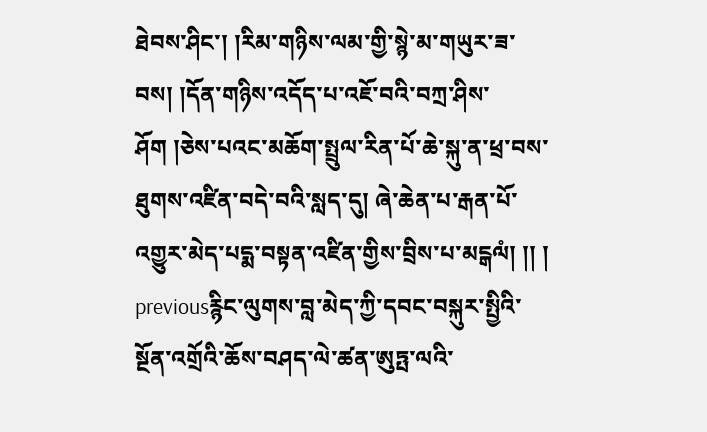ཐེབས་ཤིང་། །རིམ་གཉིས་ལམ་གྱི་སྙེ་མ་གཡུར་ཟ་བས། །དོན་གཉིས་འདོད་པ་འཇོ་བའི་བཀྲ་ཤིས་ཤོག །ཅེས་པའང་མཆོག་སྤྲུལ་རིན་པོ་ཆེ་སྐུ་ན་ཕྲ་བས་ཐུགས་འཛིན་བདེ་བའི་སླད་དུ། ཞེ་ཆེན་པ་རྒན་པོ་འགྱུར་མེད་པདྨ་བསྟན་འཛིན་གྱིས་བྲིས་པ་མངྒལཾ། །། །
previousརྙིང་ལུགས་བླ་མེད་ཀྱི་དབང་བསྐུར་སྤྱིའི་སྔོན་འགྲོའི་ཆོས་བཤད་ལེ་ཚན་ཨུཏྤ་ལའི་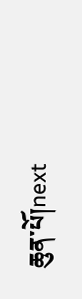ཆུན་པོ།next